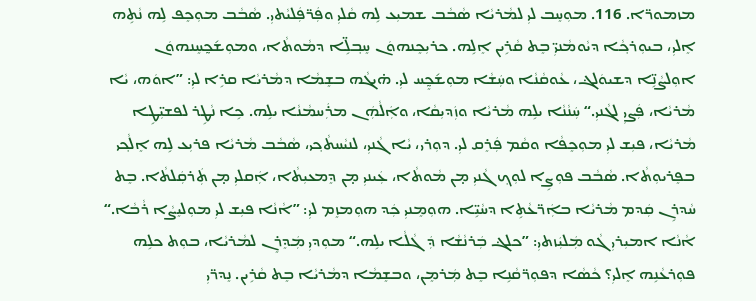ܡܙܡܘܪ̈ܐ. 116. ܡܘܼܚܸܒ ܠܝܼ ܠܡܵܪܝܵܐ ܣܵܒܵܒ ܫܡܝܼܥ ܠܹܗ ܩܵܠܝܼ ܘܦܲܪ̈ܦܲܠܝܵܬ‌ܝܼ. ܣܵܒܵܒ ܡܘܼܟܸܦ ܠܹܗ ܢܵܬܹܗ ܐܸܠܝܼ، ܒܝܘܼܪܟ݂ܵܐ ܕܝܵܘܡܵܢܝܼ̈ ܒܸܬ ܩܵܪܹܝܢ ܐܸܠܹܗ. ܟܪܝܼܟܸܢܗܘܿܢ ܚܸܒ݂ܠܹ̈ܐ ܕܡܵܘܬܵ‌ܐ، ܘܡܘܼܫ݇ܟ̰ܚܸܢܗܘܿܢ ܐܘܼܠܨܵܢܹ̈ܐ ܕܫܝܘܿܠܔ، ܥܵܘܩܵܢܵܐ ܘܚܲܫܵܐ ܡܘܼܫ݇ܟ̰ܸܚ ܠܝܼ. ܗ̇ܝܓܵܗ ܒܫܸܡܵܐ ܕܡܵܪܝܵܐ ܩܪܹܐ ܠܝܼ: ”ܐܘܿܗ، ܝܵܐ ܡܵܪܝܵܐ، ܦܲܨܝܼ ܠܓܵܢܝܼ.“ ܚܲܢܵܢܵܐ ܝܠܹܗ ܡܵܪܝܵܐ ܘܙܲܕܝܼܩܵܐ، ܘܐܲܠܵܗܲܢ ܡܪܲܚܡܵܢܵܐ ܝܠܹܗ. ܟܹܐ ܢܵܛܹܪ ܠܦܫܝܼ̈ܛܹܐ ܡܵܪܝܵܐ، ܦܝܼܫ ܠܝܼ ܡܘܼܟܸܦܵܐ ܘܩܵܡ ܦܲܪܸܩ ܠܝܼ. ܕܘܼܪܝ، ܝܵܐ ܓܵܢܝܼ، ܠܢܝܵܚܬܵܟ݂ܝ، ܣܵܒܵܒ ܡܵܪܝܵܐ ܦܪܝܼܥ ܠܹܗ ܐܸܠܵܟ݂ܝ ܒܦܸܪܝܘܼܬܵ‌ܐ. ܣܵܒܵܒ ܦܘܼܨܹܐ ܠܘܼܟ݂ ܓܵܢܝܼ ܡ̣ܢ ܡܵܘܬܵ‌ܐ، ܥܲܝܢܝܼ ܡ̣ܢ ܕܸܡܥܝܼܬܵ‌ܐ، ܐܲܩܠܝܼ ܡ̣ܢ ܬܲܪܩܲܠܬܵ‌ܐ. ܒܸܬ ܚܵܕܪܹܢ ܩܲܕܡ ܡܵܪܝܵܐ ܒܐܲܪ̈ܥܵܬܹ‌ܐ ܕܚܵܝܹ̈ܐ. ܗܘܼܡܸܢܝܼ ܟܲܕ ܗܘܼܡܙܸܡ ܠܝܼ: ”ܐܵܢܵܐ ܦܝܼܫ ܠܝܼ ܡܘܼܠܝܸܨܵܐ ܪܵܒܵܐ.“ ܐܵܢܵܐ ܐܡܝܼܪܝܼ ܓܵܘ ܡܲܠܝܲܙܬ‌ܝܼ: ”ܟܠܔ ܒܲܪܢܵܫܵܐ ܕܲܓܵܠܵܐ ܝܠܹܗ.“ ܡܘܼܕܝܼ ܡܲܕܸܪܸܢ ܠܡܵܪܝܵܐ، ܒܘܼܬ ܟܠܹܗ ܦܘܼܪܥܵܢܹܗ ܐܸܠܝܼ؟ ܟܵܣܵܐ ܕܦܘܼܪ̈ܩܵܢܹܐ ܒܸܬ ܡܲܪܡܸܢ، ܘܒܫܸܡܵܐ ܕܡܵܪܝܵܐ ܒܸܬ ܩܵܪܹܝܢ. ܢܸܕܪ̈ܝܼ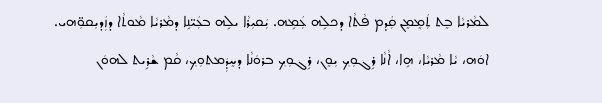ܠܡܵܪܝܵܐ ܒܸܬ ܬܲܡܸܡܸܢ ܩܲܕܡ ܦܵܬܵ‌ܐ ܕܟܠܹܗ ܥܲܡܹܗ. ܝܲܩܝܼܪܵܐ ܝܠܹܗ ܒܥܲܝ̈ܢܹܐ ܕܡܵܪܝܵܐ ܡܵܘܬܵ‌ܐ ܕܙܲܕܝܼܩܘܼ̈ܗ‌ܝ. ܐܘܿܗ، ܝܵܐ ܡܵܪܝܵܐ، ܗܹܐ، ܐܵܢܵܐ ܪܹܓܘܼܟ݂ ܝܼܘܸܢ، ܪܹܓܘܼܟ݂ ܒܪܘܿܢܵܐ ܕܚܸܕܲܡܬܘܼܟ݂، ܩܵܡ ܫܵܪܹܝܬ ܠܗܘܿܢ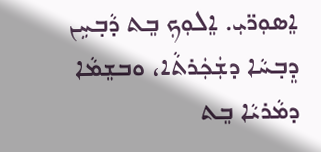ܐܸܣܘܼܪ̈ܝܼ. ܐܸܠܘܼܟ݂ ܒܸܬ ܕܵܒ݂ܚܹܢ ܕܸܒ݂ܚܵܐ ܕܫܲܟܲܪܬܵ‌ܐ، ܘܒܫܸܡܵܐ ܕܡܵܪܝܵܐ ܒܸܬ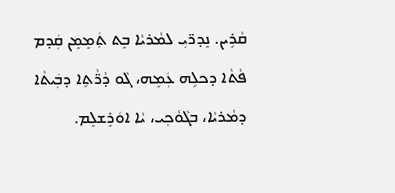ܩܵܪܹܝܢ. ܢܸܕܪ̈ܝܼ ܠܡܵܪܝܵܐ ܒܸܬ ܬܲܡܸܡܸܢ ܩܲܕܡ ܦܵܬܵ‌ܐ ܕܟܠܹܗ ܥܲܡܹܗ، ܓܵܘ ܕܵܪ̈ܵܬܹ‌ܐ ܕܒܲܝܬܵ‌ܐ ܕܡܵܪܝܵܐ، ܒܓܵܘܵܟ݂ܝ، ܝܵܐ ܐܘܿܪܸܫܠܸܡ.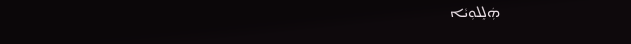ܗܲܠܸܠܘܼܝܵܐ